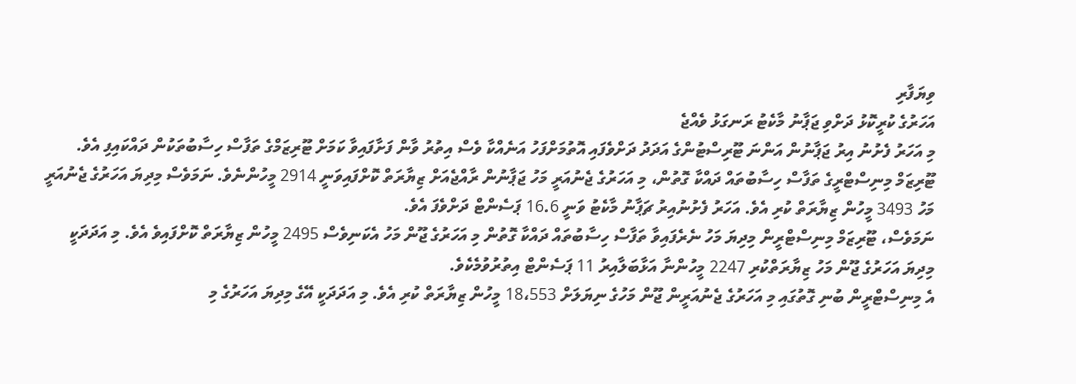ވިޔަފާރި
އަހަރުގެ ކުރީކޮޅު ދަށްވި ޖަޕާނު މާކެޓު ރަނގަޅު ވެއްޖެ
މި އަހަރު ފެށުނު އިރު ޖަޕާނުން އަންނަ ޓޫރިސްޓުންގެ އަދަދު ދަށްވެފައި އޮތުމަށްފަހު އަނެއްކާ ވެސް އިތުރު ވާން ފަށާފައިވާ ކަމަށް ޓޫރިޒަމްގެ ތަފާސް ހިސާބުތަކުން ދައްކައިފި އެވެ.
ޓޫރިޒަމް މިނިސްޓްރީގެ ތަފާސް ހިސާބުތައް ދައްކާ ގޮތުން، މި އަހަރުގެ ޖެނުއަރީ މަހު ޖަޕާނުން ރާއްޖެއަށް ޒިޔާރަތް ކޮށްފައިވަނީ 2914 މީހުންނެވެ. ނަމަވެސް މިދިޔަ އަހަރުގެ ޖެނުއަރީ މަހު 3493 މީހުން ޒިޔާރަތް ކުރި އެވެ. އަހަރު ފެށުނުއިރު ޗަޕާނު މާކެޓު ވަނީ 16.6 ޕަސެންޓް ދަށްވެފަ އެވެ.
ނަމަވެސް، ޓޫރިޒަމް މިނިސްޓްރީން މިދިޔަ މަހު ނެރެފައިވާ ތަފާސް ހިސާބުތައް ދައްކާ ގޮތުން މި އަހަރުގެ ޖޫން މަހު އެކަނިވެސް 2495 މީހުން ޒިޔާރަތް ކޮށްފައިވެ އެވެ. މި އަދަދަކީ މިދިޔަ އަހަރުގެ ޖޫން މަހު ޒިޔާރަތްކުރި 2247 މީހުންނާ އަޅާބަލާއިރު 11 ޕަސެންޓް އިތުރުވުމެކެވެ.
އެ މިނިސްޓްރީން ބުނި ގޮތުގައި މި އަހަރުގެ ޖެނުއަރީން ޖޫން މަހުގެ ނިޔަލަށް 18،553 މީހުން ޒިޔާރަތް ކުރި އެވެ. މި އަދަދަކީ އޭގެ މިދިޔަ އަހަރުގެ މި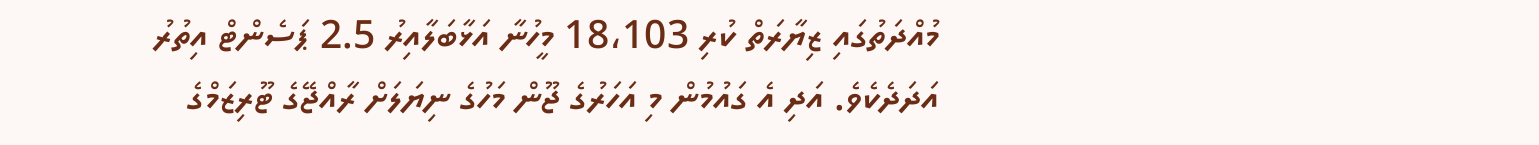މުއްދަތުގައި ޒިޔާރަތް ކުރި 18،103 މީހުނާ އަޅާބަލާއިރު 2.5 ޕަސެންޓް އިތުރު އަދަދެކެވެ. އަދި އެ ގައުމުން މި އަހަރުގެ ޖޫން މަހުގެ ނިޔަލަށް ރާއްޖޭގެ ޓޫރިޒަމްގެ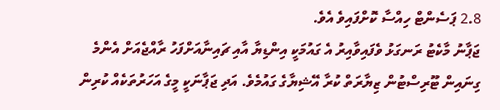2.8 ޕަސެންޓް ހިއްސާ ކޮށްފައިވެ އެވެ.
ޖަޕާނު މާކެޓު ރަނގަޅު ވެފައިވާއިރު އެ ގައުމަކީ އިންޑިޔާ އާއި ޗައިނާއަށްފަހު ރާއްޖެއަށް އެންމެ ގިނައިން ޓޫރިސްޓުން ޒިޔާރަތް ކުރާ އޭޝިޔާގެ ގައުމެވެ. އަދި ޖަޕާނަކީ މީގެ އަހަރުތަކެއް ކުރިން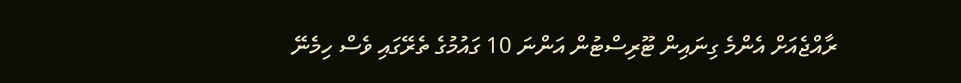ރާއްޖެއަށް އެންމެ ގިނައިން ޓޫރިސްޓުން އަންނަ 10 ގައުމުގެ ތެރޭގައި ވެސް ހިމެނޭ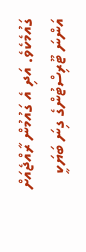ގައުމެކެވެ. އަދި އެ ގައުމުން ރާއްޖެއަށް އަންނަ ޓޫރިސްޓުންގެ ގިނަ ބަޔަކީ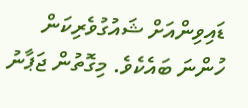ޑައިވިންއަށް ޝައުގުވެރިކަން ހުންނަ ބައެކެވެ. މިގޮތުން ޖަޕާނު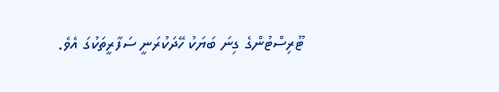ޓޫރިސްޓުންގެ ގިނަ ބަޔަކު ހޭދަކުރަނީ ސަފާރީތަކުގަ އެވެ.